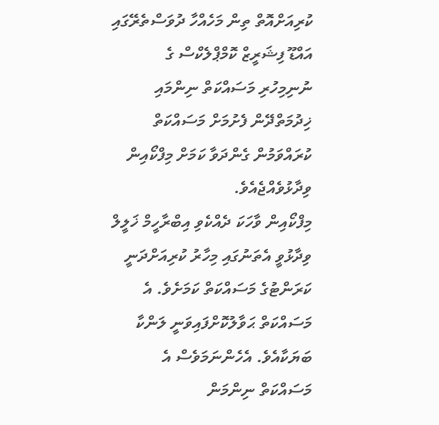ކުރިއަށްއޮތް ތިން މަހެއްހާ ދުވަސްތެރޭގައި އައްޑޫ ފިޝަރީޒް ކޮމްޕްލެކްސް ގެ ނުނިމިހުރި މަސައްކަތް ނިންމައި ޚިދުމަތްދޭން ފެށުމަށް މަސައްކަތް ކުރައްވަމުން ގެންދަވާ ކަމަށް މިފްކޯއިން ވިދާޅުވެއްޖެއެވެ.
މިފްކޯއިން ވާހަކަ ދެއްކެވި އިބްރާހީމް ޚަލީލް ވިދާޅުވީ އެތަނުގައި މިހާރު ކުރިއަށްދަނީ ކަރަންޓުގެ މަސައްކަތް ކަމަށެވެ. އެ މަސައްކަތް ޙަވާލުކޮށްފައިވަނީ ލަންކާ ބަޔަކާއެވެ. އެހެންނަމަވެސް އެ މަސައްކަތް ނިންމަން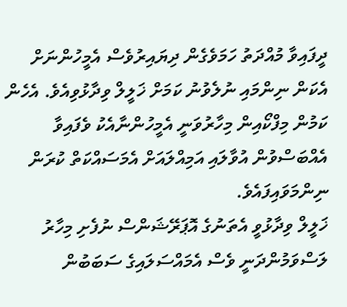ދީފައިވާ މުއްދަތު ހަމަވެގެން ދިޔައިރުވެސް އެމީހުންނަށް އެކަން ނިންމައި ނުލެވުނު ކަމަށް ޚަލީލް ވިދާޅުވިއެވެ. އެހެން ކަމުން މިފްކޯއިން މިހާރުވަނީ އެމީހުންނާއެކު ވެފައިވާ އެއްބަސްވުން އުވާލައި އަމިއްލައަށް އެމަސައްކަތް ކުރަން ނިންމަވައިފައެވެ.
ޚަލީލް ވިދާޅުވީ އެތަނުގެ އޮޕަރޭޝަންސް ނުފެށި މިހާރު ލަސްވަމުންދަނީ ވެސް އެމައްސަލައިގެ ސަބަބުން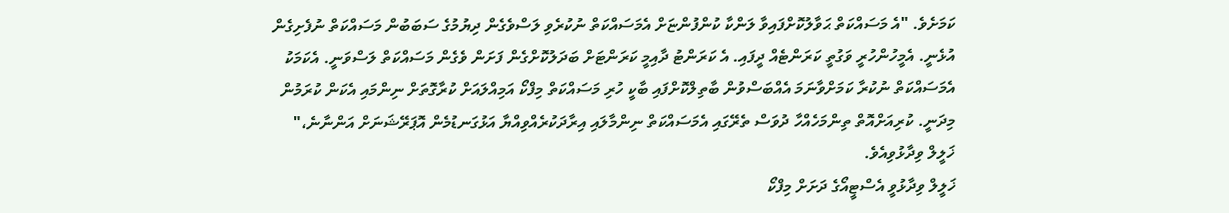ކަމަށެވެ. "އެ މަސައްކަތް ޙަވާލުކޮށްފައިވާ ލަންކާ ކުންފުންޏަށް އެމަސައްކަތް ނުކުރެވި ލަސްވެގެން ދިޔުމުގެ ސަބަބުން މަސައްކަތް ނުފެށިގެން އުޅެނީ. އެމީހުންހުރީ ވަގުތީ ކަރަންޓެއް ދީފައި. އެ ކަރަންޓު ދާއިމީ ކަރަންޓަށް ބަދަލުކޮށްގެން ފަށަން ވެގެން މަސައްކަތް ލަސްވަނީ. އެކަމަކު އެމަސައްކަތް ނުކުރާ ކަމަށްވާނަމަ އެއްބަސްވުން ބާތިލްކޮށްފައި ބާކީ ހުރި މަސައްކަތް މިފްކޯ އަމިއްލައަށް ކުރާގޮތަށް ނިންމައި އެކަން ކުރަމުން މިދަނީ. ކުރިއަށްއޮތް ތިންމަހެއްހާ ދުވަސް ތެރޭގައި އެމަސައްކަތް ނިންމާލައި އިރާދަކުރެއްވިއްޔާ އަޅުގަނޑުމެން އޮޕަރޭޝަނަށް އަންނާނެ،" ޚަލީލް ވިދާޅުވިއެވެ.
ޚަލީލް ވިދާޅުވީ އެސްޓީއޯގެ ދަށަށް މިފްކޯ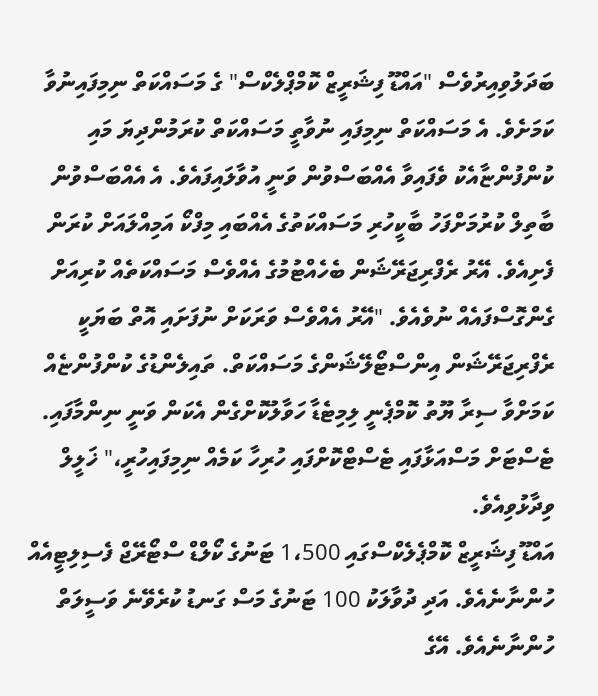ބަދަލުވިއިރުވެސް "އައްޑޫ ފިޝަރީޒް ކޮމްޕްލެކްސް" ގެ މަސައްކަތް ނިމިފައިނުވާ ކަމަށެވެ. އެ މަސައްކަތް ނިމިފައި ނުވާތީ މަސައްކަތް ކުރަމުންދިޔަ މައި ކުންފުންޏާއެކު ވެފައިވާ އެއްބަސްވުން ވަނީ އުވާލައިފައެވެ. އެ އެއްބަސްވުން ބާތިލް ކުރުމަށްފަހު ބާކީހުރި މަސައްކަތުގެ އެއްބައި މިފްކޯ އަމިއްލައަށް ކުރަން ފެށިއެވެ. އޭރު ރެފްރިޖަރޭޝަން ބެހެއްޓުމުގެ އެއްވެސް މަސައްކަތެއް ކުރިއަށް ގެންގޮސްފައެއް ނުވެއެވެ. "އޭރު އެއްވެސް ވަރަކަށް ނުފަށައި އޮތް ބަޔަކީ ރެފްރިޖަރޭޝަން އިންސްޓޯލޭޝަންގެ މަސައްކަތް. ތައިލެންޑުގެ ކުންފުންޏެއް ކަމަށްވާ ސިރާ ޔޫތު ކޮމްޕެނީ ލިމިޓެޑާ ހަވާލުކޮށްގެން އެކަން ވަނީ ނިންމާފައި. ޓެސްޓަށް މަސްއަޅާފައި ޓެސްޓްކޮށްފައި ހުރިހާ ކަމެއް ނިމިފައިހުރީ،" ޚަލީލް ވިދާޅުވިއެވެ.
އައްޑޫ ފިޝަރީޒް ކޮމްޕެލެކްސްގައި 1،500 ޓަނުގެ ކޯލްޑް ސްޓޯރޭޖް ފެސިލިޓީއެއް ހުންނާނެއެވެ. އަދި ދުވާލަކު 100 ޓަނުގެ މަސް ގަނޑު ކުރެވޭނެ ވަސީލަތް ހުންނާނެއެވެ. އޭގެ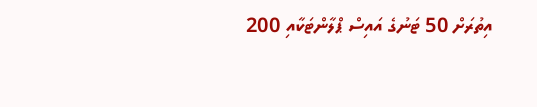އިތުރަށް 50 ޓަނުގެ އައިސް ޕްލާންޓަކާއި 200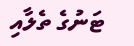ޓަނުގެ ތެލާއި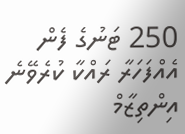250 ޓަނުގެ ފެން އެއްފަހަރާ ރައްކާ ކުރެވޭނެ އިންތިޒާމް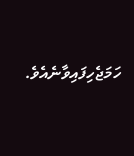ހަމަޖެހިފައިވާނެއެވެ.